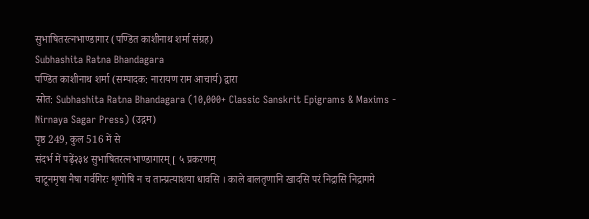सुभाषितरत्नभाण्डागार (पण्डित काशीनाथ शर्मा संग्रह)
Subhashita Ratna Bhandagara
पण्डित काशीनाथ शर्मा (सम्पादक: नारायण राम आचार्य) द्वारा
स्रोत: Subhashita Ratna Bhandagara (10,000+ Classic Sanskrit Epigrams & Maxims - Nirnaya Sagar Press) (उद्गम)
पृष्ठ 249, कुल 516 में से
संदर्भ में पढ़ें२३४ सुभाषितरत्नभाण्डागारम् [ ५ प्रकरणम्
चाटूनमृषा नैषा गर्वगिरः शृणोषि न च तान्प्रत्याशया धावसि । काले बालतृणानि खादसि परं निद्रासि निद्रागमे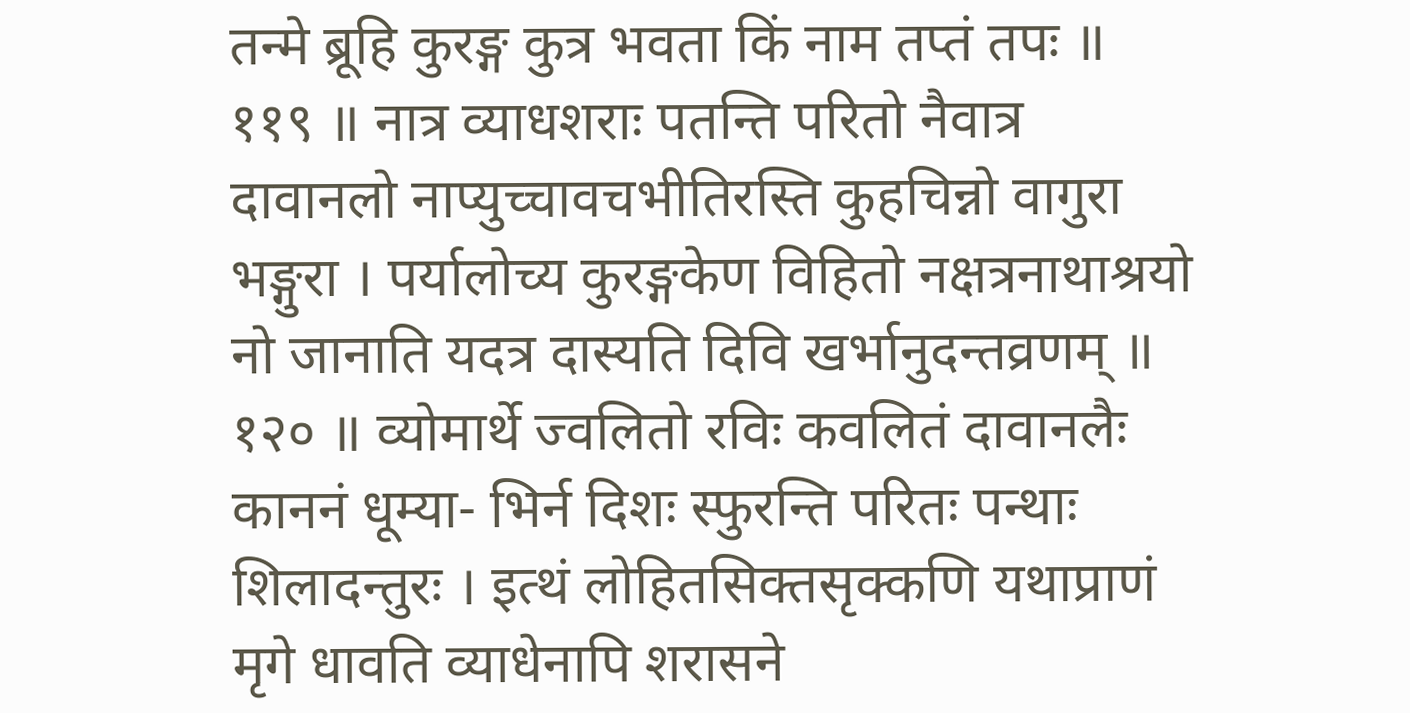तन्मे ब्रूहि कुरङ्ग कुत्र भवता किं नाम तप्तं तपः ॥ ११९ ॥ नात्र व्याधशराः पतन्ति परितो नैवात्र दावानलो नाप्युच्चावचभीतिरस्ति कुहचिन्नो वागुरा भङ्गुरा । पर्यालोच्य कुरङ्गकेण विहितो नक्षत्रनाथाश्रयो नो जानाति यदत्र दास्यति दिवि खर्भानुदन्तव्रणम् ॥ १२० ॥ व्योमार्थे ज्वलितो रविः कवलितं दावानलैः काननं धूम्या- भिर्न दिशः स्फुरन्ति परितः पन्थाः शिलादन्तुरः । इत्थं लोहितसिक्तसृक्कणि यथाप्राणं मृगे धावति व्याधेनापि शरासने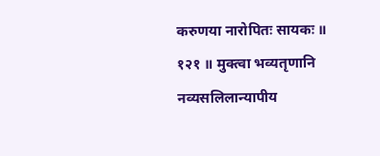करुणया नारोपितः सायकः ॥ १२१ ॥ मुक्त्वा भव्यतृणानि नव्यसलिलान्यापीय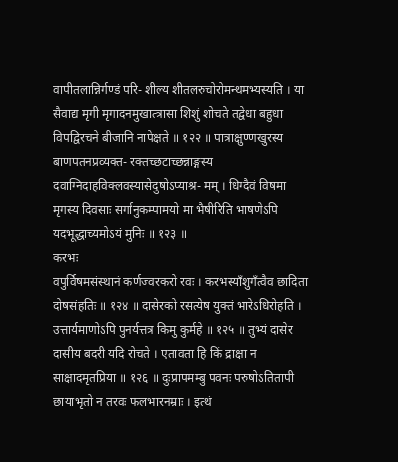वापीतलान्निर्गण्डं परि- शील्य शीतलरुचोरोमन्थमभ्यस्यति । या सैवाद्य मृगी मृगादनमुखात्त्रासा शिशुं शोचते तद्वेधा बहुधा विपद्विरचने बीजानि नापेक्षते ॥ १२२ ॥ पात्राक्षुण्णखुरस्य बाणपतनप्रव्यक्त- रक्तच्छटाच्छन्नाङ्गस्य दवाग्निदाहविक्लवस्यासेदुषोऽप्याश्र- मम् । धिग्दैवं विषमा मृगस्य दिवसाः सर्गानुकम्पामयो मा भैषीरिति भाषणेऽपि यदभूद्धाच्यमोऽयं मुनिः ॥ १२३ ॥
करभः
वपुर्विषमसंस्थानं कर्णज्वरकरो रवः । करभस्याँशुगँत्वैव छादिता दोषसंहतिः ॥ १२४ ॥ दासेरको रसत्येष युक्तं भारेऽधिरोहति । उत्तार्यमाणोऽपि पुनर्यत्तत्र किमु कुर्महे ॥ १२५ ॥ तुभ्यं दासेर दासीय बदरी यदि रोचते । एतावता हि किं द्राक्षा न साक्षादमृतप्रिया ॥ १२६ ॥ दुःप्रापमम्बु पवनः परुषोऽतितापी छायाभृतो न तरवः फलभारनम्राः । इत्थं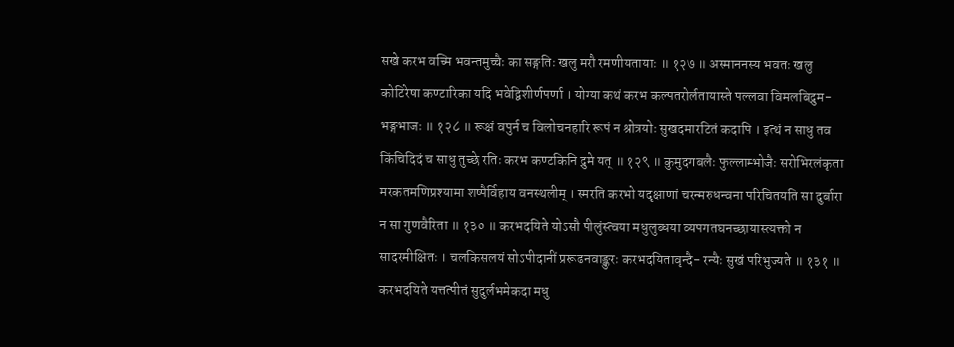सखे करभ वच्मि भवन्तमुच्चैः का सङ्गतिः खलु मरौ रमणीयतायाः ॥ १२७ ॥ अस्माननस्य भवतः खलु कोटिरेषा कण्टारिका यदि भवेद्विशीर्णपर्णा । योग्या कथं करभ कल्पतरोर्लतायास्ते पल्लवा विमलबिद्रुम- भङ्गभाजः ॥ १२८ ॥ रूक्षं वपुर्न च विलोचनहारि रूपं न श्रोत्रयोः सुखदमारटितं कदापि । इत्थं न साधु तव किंचिदिदं च साधु तुच्छे रतिः करभ कण्टकिनि द्रुमे यत् ॥ १२९ ॥ कुमुदगबलैः फुल्लाम्भोजैः सरोभिरलंकृता मरकतमणिप्रश्यामा शष्पैर्विहाय वनस्थलीम् । स्मरति करभो यदृक्षाणां चरन्मरुधन्वना परिचितयति सा दुर्बारा न सा गुणवैरिता ॥ १३० ॥ करभदयिते योऽसौ पीलुंस्त्वया मधुलुब्धया व्यपगतघनच्छायास्त्यक्तो न सादरमीक्षितः । चलकिसलयं सोऽपीदानीं प्ररूढनवाङ्कुरः करभदयितावृन्दै- रन्यैः सुखं परिभुज्यते ॥ १३१ ॥ करभदयिते यत्तत्पीतं सुदुर्लभमेकदा मधु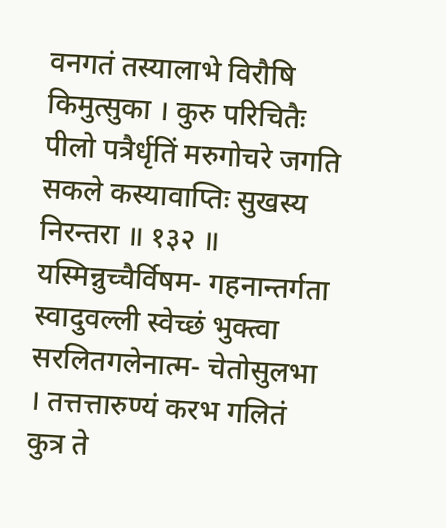वनगतं तस्यालाभे विरौषि किमुत्सुका । कुरु परिचितैः पीलो पत्रैर्धृतिं मरुगोचरे जगति सकले कस्यावाप्तिः सुखस्य निरन्तरा ॥ १३२ ॥ यस्मिन्नुच्चैर्विषम- गहनान्तर्गता स्वादुवल्ली स्वेच्छं भुक्त्वा सरलितगलेनात्म- चेतोसुलभा । तत्तत्तारुण्यं करभ गलितं कुत्र ते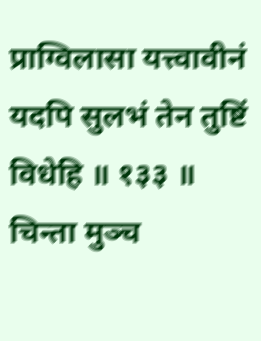प्राग्विलासा यत्त्वावीनं यदपि सुलभं तेन तुष्टिं विधेहि ॥ १३३ ॥ चिन्ता मुञ्च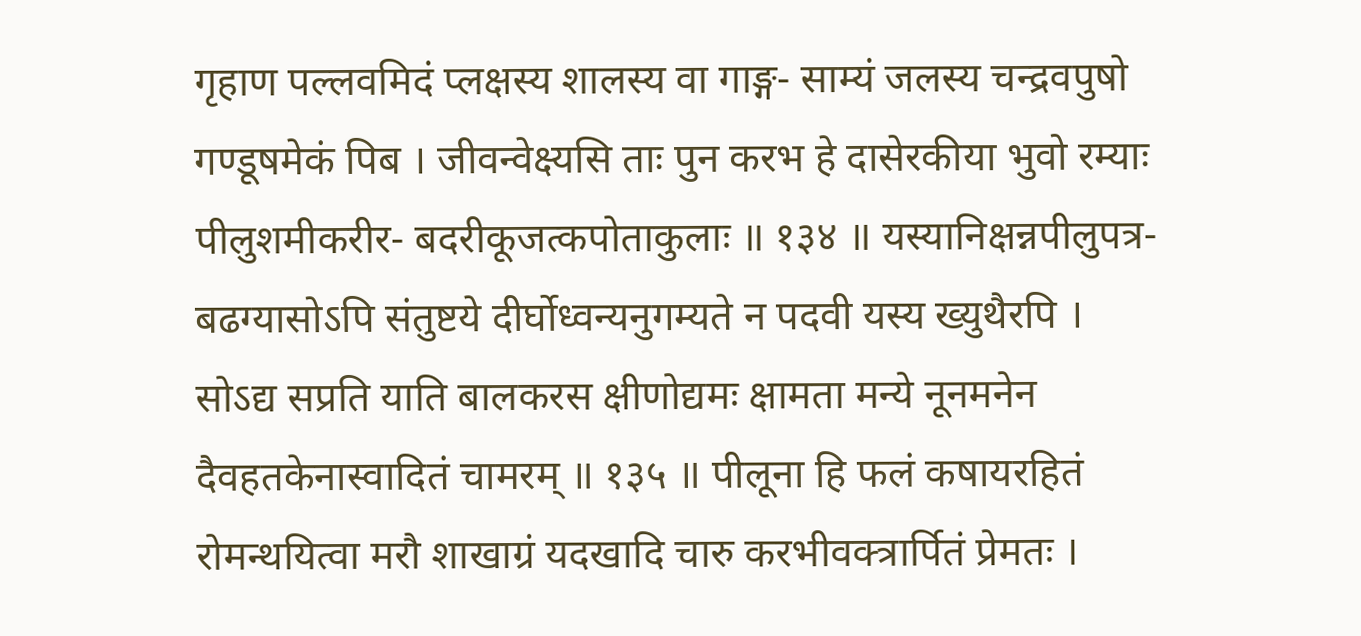गृहाण पल्लवमिदं प्लक्षस्य शालस्य वा गाङ्ग- साम्यं जलस्य चन्द्रवपुषो गण्डूषमेकं पिब । जीवन्वेक्ष्यसि ताः पुन करभ हे दासेरकीया भुवो रम्याः पीलुशमीकरीर- बदरीकूजत्कपोताकुलाः ॥ १३४ ॥ यस्यानिक्षन्नपीलुपत्र- बढग्यासोऽपि संतुष्टये दीर्घोध्वन्यनुगम्यते न पदवी यस्य ख्युथैरपि । सोऽद्य सप्रति याति बालकरस क्षीणोद्यमः क्षामता मन्ये नूनमनेन दैवहतकेनास्वादितं चामरम् ॥ १३५ ॥ पीलूना हि फलं कषायरहितं रोमन्थयित्वा मरौ शाखाग्रं यदखादि चारु करभीवक्त्रार्पितं प्रेमतः ।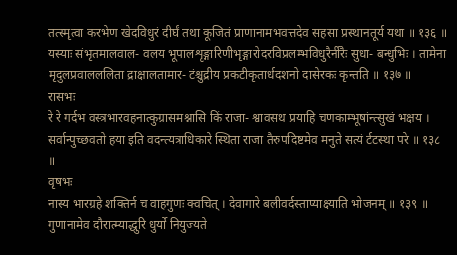तत्स्मृत्वा करभेण खेदविधुरं दीर्घं तथा कूजितं प्राणानामभवत्तदेव सहसा प्रस्थानतूर्य यथा ॥ १३६ ॥ यस्याः संभृतमालवाल- वलय भूपालशृङ्गारिणीभृङ्गारोदरविप्रलम्भविधुरैर्नीरैः सुधा- बन्धुभिः । तामेना मृदुलप्रवालललिता द्राक्षालतामार- टंश्चुद्रीय प्रकटीकृतार्धदशनो दासेरकः कृन्तति ॥ १३७ ॥
रासभः
रे रे गर्दभ वस्त्रभारवहनात्कुग्रासमश्नासि किं राजा- श्वावसथ प्रयाहि चणकाम्भूषांन्त्सुखं भक्षय । सर्वान्पुच्छवतो हया इति वदन्त्यत्राधिकारे स्थिता राजा तैरुपदिष्टमेव मनुते सत्यं र्टटस्था परे ॥ १३८ ॥
वृषभः
नास्य भारग्रहे शक्तिर्न च वाहगुणः क्वचित् । देवागारे बलीवर्दस्ताप्याक्ष्याति भोजनम् ॥ १३९ ॥ गुणानामेव दौरात्म्याद्धुरि धुर्यो नियुज्यते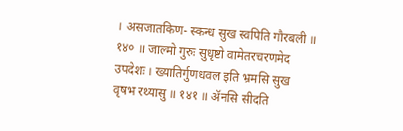। असजातकिण- स्कन्ध सुख स्वपिति गौरबली ॥ १४० ॥ जाल्मो गुरुः सुधृष्टो वामेतरचरणमेद उपदेशः । ख्यातिर्गुणधवल इति भ्रमसि सुख वृषभ रथ्यासु ॥ १४१ ॥ ॲनसि सीदति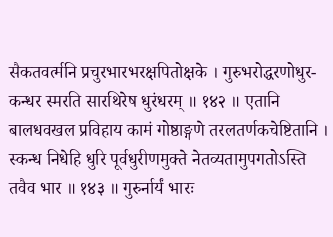सैकतवर्त्मनि प्रचुरभारभरक्षपितोक्षके । गुरुभरोद्धरणोधुर- कन्धर स्मरति सारथिरेष धुरंधरम् ॥ १४२ ॥ एतानि बालधवखल प्रविहाय कामं गोष्ठाङ्गणे तरलतर्णकचेष्टितानि । स्कन्ध निधेहि धुरि पूर्वधुरीणमुक्ते नेतव्यतामुपगतोऽस्ति तवैव भार ॥ १४३ ॥ गुरुर्नार्यं भारः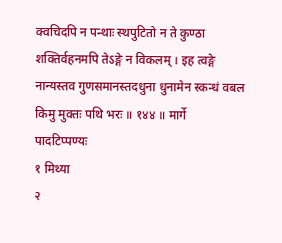क्वचिदपि न पन्थाः स्थपुटितो न ते कुण्ठा शक्तिर्वहनमपि तेऽङ्गे न विकलम् । इह त्वङ्गे नान्यस्तव गुणसमानस्तदधुना धुनामेन स्कन्धं वबल किमु मुक्तः पथि भरः ॥ १४४ ॥ मार्गे
पादटिप्पण्यः
१ मिथ्या
२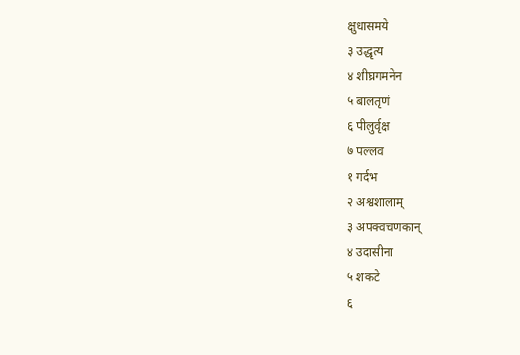क्षुधासमये
३ उद्धृत्य
४ शीघ्रगमनेन
५ बालतृणं
६ पीलुर्वृक्ष
७ पल्लव
१ गर्दभ
२ अश्वशालाम्
३ अपक्वचणकान्
४ उदासीना
५ शकटे
६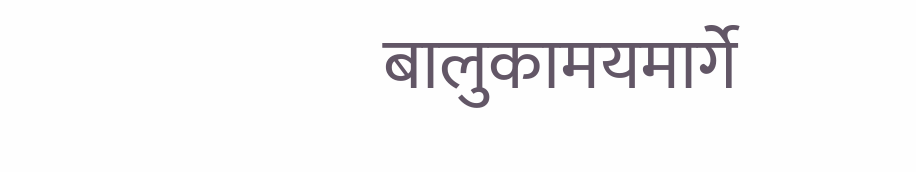बालुकामयमार्गे